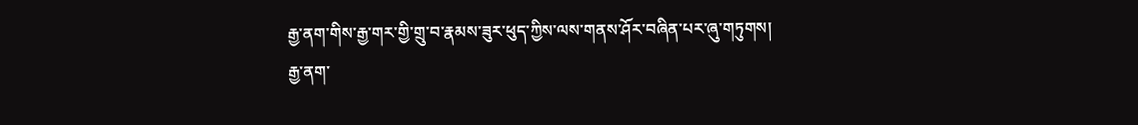རྒྱ་ནག་གིས་རྒྱ་གར་གྱི་གྲུ་བ་རྣམས་ཟུར་ཕུད་ཀྱིས་ལས་གནས་ཤོར་བཞིན་པར་ཞུ་གཏུགས།
རྒྱ་ནག་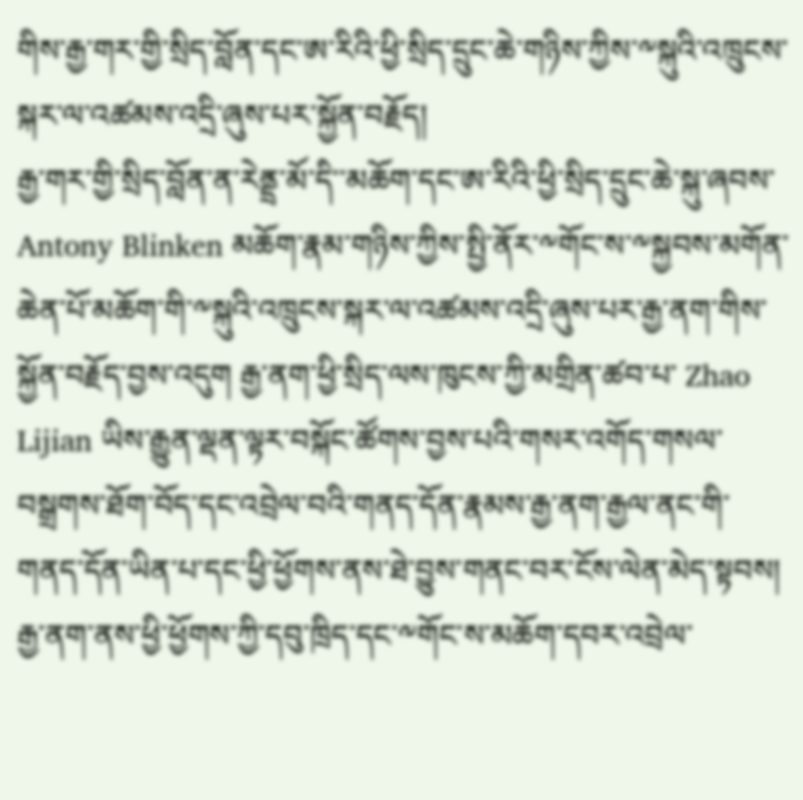གིས་རྒྱ་གར་གྱི་སྲིད་བློན་དང་ཨ་རིའི་ཕྱི་སྲིད་དྲུང་ཆེ་གཉིས་ཀྱིས་༸སྐུའི་འཁྲུངས་སྐར་ལ་འཚམས་འདྲི་ཞུས་པར་སྐྱོན་བརྗོད།
རྒྱ་གར་གྱི་སྲིད་བློན་ན་རེནྡྲ་མོ་དི་་མཆོག་དང་ཨ་རིའི་ཕྱི་སྲིད་དྲུང་ཆེ་སྐུ་ཞབས་ Antony Blinken མཆོག་རྣམ་གཉིས་ཀྱིས་སྤྱི་ནོར་༸གོང་ས་༸སྐྱབས་མགོན་ཆེན་པོ་མཆོག་གི་༸སྐུའི་འཁྲུངས་སྐར་ལ་འཚམས་འདྲི་ཞུས་པར་རྒྱ་ནག་གིས་སྐྱོན་བརྗོད་བྱས་འདུག རྒྱ་ནག་ཕྱི་སྲིད་ལས་ཁུངས་ཀྱི་མགྲིན་ཚབ་པ་ Zhao Lijian ཡིས་རྒྱུན་ལྡན་ལྟར་བསྐོང་ཚོགས་བྱས་པའི་གསར་འགོད་གསལ་བསྒྲགས་ཐོག་བོད་དང་འབྲེལ་བའི་གནད་དོན་རྣམས་རྒྱ་ནག་རྒྱལ་ནང་གི་གནད་དོན་ཡིན་པ་དང་ཕྱི་ཕྱོགས་ནས་ཐེ་བྱུས་གནང་བར་ངོས་ལེན་མེད་སྟབས། རྒྱ་ནག་ནས་ཕྱི་ཕྱོགས་ཀྱི་དབུ་ཁྲིད་དང་༸གོང་ས་མཆོག་དབར་འབྲེལ་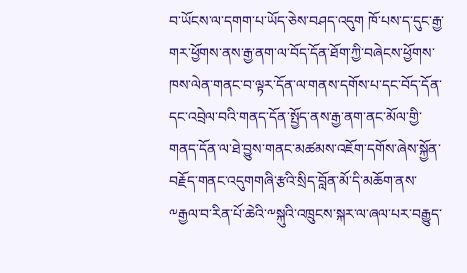བ་ཡོངས་ལ་དགག་པ་ཡོད་ཅེས་བཤད་འདུག ཁོ་པས་ད་དུང་རྒྱ་གར་ཕྱོགས་ནས་རྒྱ་ནག་ལ་བོད་དོན་ཐོག་ཀྱི་བཞེངས་ཕྱོགས་ཁས་ལེན་གནང་བ་ལྟར་དོན་ལ་གནས་དགོས་པ་དང་བོད་དོན་དང་འབྲེལ་བའི་གནད་དོན་སྤྱོད་ནས་རྒྱ་ནག་ནང་མོལ་གྱི་གནད་དོན་ལ་ཐེ་བྱུས་གནང་མཚམས་འཇོག་དགོས་ཞེས་སྐྱོན་བརྗོད་གནང་འདུགགཞི་རྩའི་སྲིད་བློན་མོ་དི་མཆོག་ནས་༸རྒྱལ་བ་རིན་པོ་ཆེའི་༸སྐུའི་འཁྲུངས་སྐར་ལ་ཞལ་པར་བརྒྱུད་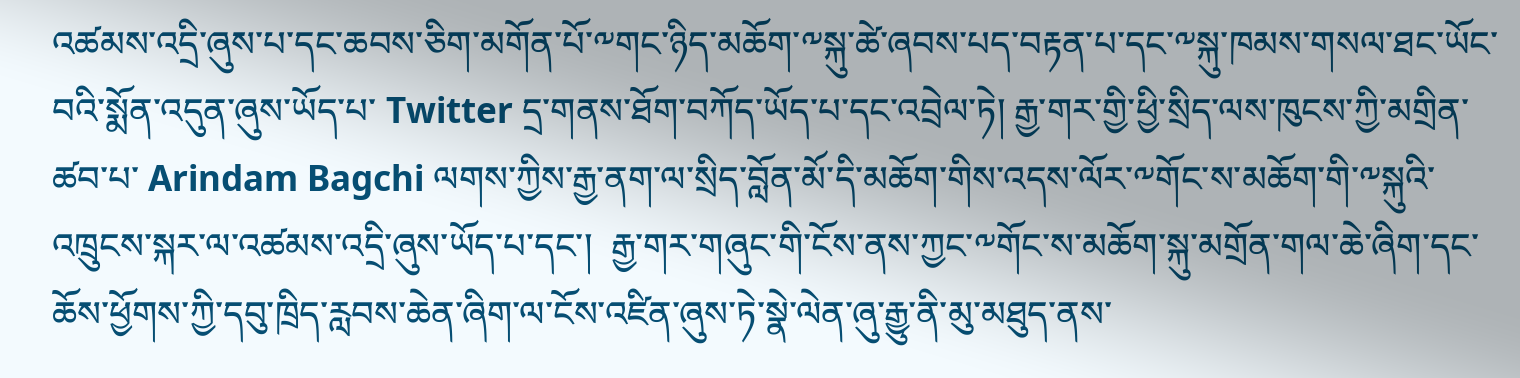འཚམས་འདྲི་ཞུས་པ་དང་ཆབས་ཅིག་མགོན་པོ་༸གང་ཉིད་མཆོག་༸སྐུ་ཚེ་ཞབས་པད་བརྟན་པ་དང་༸སྐུ་ཁམས་གསལ་ཐང་ཡོང་བའི་སྨོན་འདུན་ཞུས་ཡོད་པ་ Twitter དྲ་གནས་ཐོག་བཀོད་ཡོད་པ་དང་འབྲེལ་ཏེ། རྒྱ་གར་གྱི་ཕྱི་སྲིད་ལས་ཁུངས་ཀྱི་མགྲིན་ཚབ་པ་ Arindam Bagchi ལགས་ཀྱིས་རྒྱ་ནག་ལ་སྲིད་བློན་མོ་དི་མཆོག་གིས་འདས་ལོར་༸གོང་ས་མཆོག་གི་༸སྐུའི་འཁྲུངས་སྐར་ལ་འཚམས་འདྲི་ཞུས་ཡོད་པ་དང་།  རྒྱ་གར་གཞུང་གི་ངོས་ནས་ཀྱང་༸གོང་ས་མཆོག་སྐུ་མགྲོན་གལ་ཆེ་ཞིག་དང་ཆོས་ཕྱོགས་ཀྱི་དབུ་ཁྲིད་རླབས་ཆེན་ཞིག་ལ་ངོས་འཛིན་ཞུས་ཏེ་སྣེ་ལེན་ཞུ་རྒྱུ་ནི་མུ་མཐུད་ནས་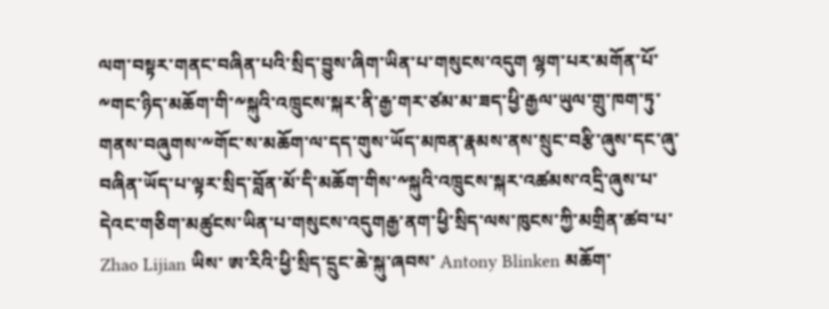ལག་བསྟར་གནང་བཞིན་པའི་སྲིད་བྱུས་ཞིག་ཡིན་པ་གསུངས་འདུག ལྷག་པར་མགོན་པོ་༸གང་ཉིད་མཆོག་གི་༸སྐུའི་འཁྲུངས་སྐར་ནི་རྒྱ་གར་ཙམ་མ་ཟད་ཕྱི་རྒྱལ་ཡུལ་གྲུ་ཁག་ཏུ་གནས་བཞུགས་༸གོང་ས་མཆོག་ལ་དད་གུས་ཡོད་མཁན་རྣམས་ནས་སྲུང་བརྩི་ཞུས་དང་ཞུ་བཞིན་ཡོད་པ་ལྟར་སྲིད་བློན་མོ་དི་མཆོག་གིས་༸སྐུའི་འཁྲུངས་སྐར་འཚམས་འདྲི་ཞུས་པ་དེའང་གཅིག་མཚུངས་ཡིན་པ་གསུངས་འདུགརྒྱ་ནག་ཕྱི་སྲིད་ལས་ཁུངས་ཀྱི་མགྲིན་ཚབ་པ་ Zhao Lijian ཡིས་ ཨ་རིའི་ཕྱི་སྲིད་དྲུང་ཆེ་སྐུ་ཞབས་ Antony Blinken མཆོག་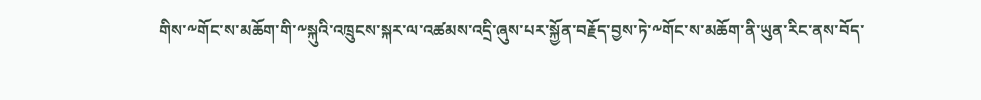གིས་༸གོང་ས་མཆོག་གི་༸སྐུའི་འཁྲུངས་སྐར་ལ་འཚམས་འདྲི་ཞུས་པར་སྐྱོན་བརྗོད་བྱས་ཏེ་༸གོང་ས་མཆོག་ནི་ཡུན་རིང་ནས་བོད་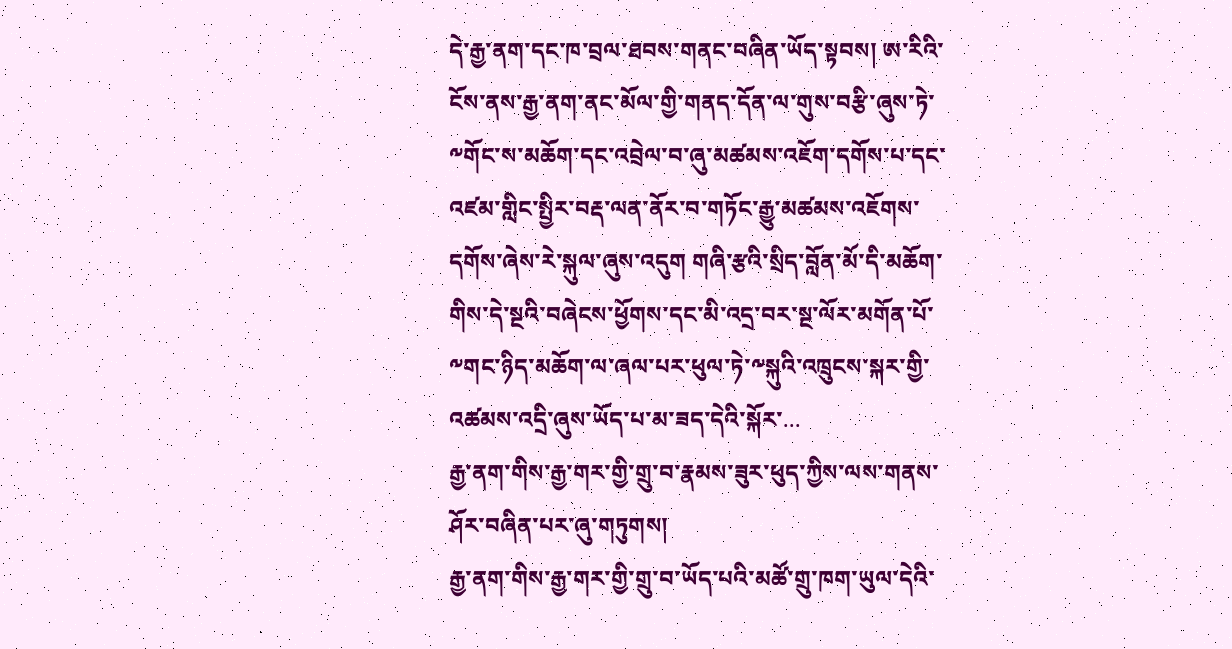དེ་རྒྱ་ནག་དང་ཁ་བྲལ་ཐབས་གནང་བཞིན་ཡོད་སྟབས། ཨ་རིའི་ངོས་ནས་རྒྱ་ནག་ནང་མོལ་གྱི་གནད་དོན་ལ་གུས་བརྩི་ཞུས་ཏེ་༸གོང་ས་མཆོག་དང་འབྲེལ་བ་ཞུ་མཚམས་འཇོག་དགོས་པ་དང་འཛམ་གླིང་སྤྱིར་བརྡ་ལན་ནོར་བ་གཏོང་རྒྱུ་མཚམས་འཇོགས་དགོས་ཞེས་རེ་སྐུལ་ཞུས་འདུག གཞི་རྩའི་སྲིད་བློན་མོ་དི་མཆོག་གིས་དེ་སྔའི་བཞེངས་ཕྱོགས་དང་མི་འདྲ་བར་སྔ་ལོར་མགོན་པོ་༸གང་ཉིད་མཆོག་ལ་ཞལ་པར་ཕུལ་ཏེ་༸སྐུའི་འཁྲུངས་སྐར་གྱི་འཚམས་འདྲི་ཞུས་ཡོད་པ་མ་ཟད་དེའི་སྐོར་...
རྒྱ་ནག་གིས་རྒྱ་གར་གྱི་གྲུ་བ་རྣམས་ཟུར་ཕུད་ཀྱིས་ལས་གནས་ཤོར་བཞིན་པར་ཞུ་གཏུགས།
རྒྱ་ནག་གིས་རྒྱ་གར་གྱི་གྲུ་བ་ཡོད་པའི་མཚོ་གྲུ་ཁག་ཡུལ་དེའི་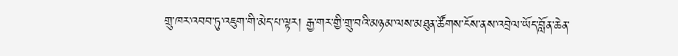གྲུ་ཁར་འབབ་ཏུ་འཇུག་གི་མེད་པ་ལྟར། རྒྱ་གར་གྱི་གྲུ་བའི་མཉམ་ལས་མཐུན་ཚོགས་ངོས་ནས་འབྲེལ་ཡོད་བློན་ཆེན་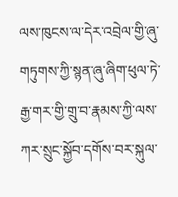ལས་ཁུངས་ལ་དེར་འབྲེལ་གྱི་ཞུ་གཏུགས་ཀྱི་སྙན་ཞུ་ཞིག་ཕུལ་ཏེ་རྒྱ་གར་གྱི་གྲུ་བ་རྣམས་ཀྱི་ལས་ཀར་སྲུང་སྐྱོབ་དགོས་བར་སྐུལ་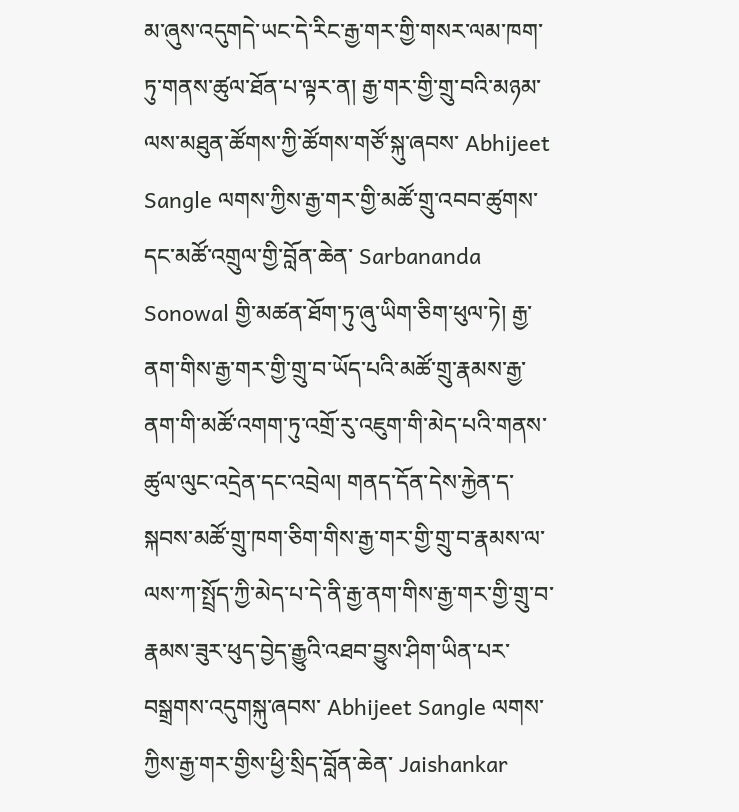མ་ཞུས་འདུགདེ་ཡང་དེ་རིང་རྒྱ་གར་གྱི་གསར་ལམ་ཁག་ཏུ་གནས་ཚུལ་ཐོན་པ་ལྟར་ན། རྒྱ་གར་གྱི་གྲུ་བའི་མཉམ་ལས་མཐུན་ཚོགས་ཀྱི་ཚོགས་གཙོ་སྐུ་ཞབས་ Abhijeet Sangle ལགས་ཀྱིས་རྒྱ་གར་གྱི་མཚོ་གྲུ་འབབ་ཚུགས་དང་མཚོ་འགྲུལ་གྱི་བློན་ཆེན་ Sarbananda Sonowal གྱི་མཚན་ཐོག་ཏུ་ཞུ་ཡིག་ཅིག་ཕུལ་ཏེ། རྒྱ་ནག་གིས་རྒྱ་གར་གྱི་གྲུ་བ་ཡོད་པའི་མཚོ་གྲུ་རྣམས་རྒྱ་ནག་གི་མཚོ་འགག་ཏུ་འགྲོ་རུ་འཇུག་གི་མེད་པའི་གནས་ཚུལ་ལུང་འདྲེན་དང་འབྲེལ། གནད་དོན་དེས་རྐྱེན་ད་སྐབས་མཚོ་གྲུ་ཁག་ཅིག་གིས་རྒྱ་གར་གྱི་གྲུ་བ་རྣམས་ལ་ལས་ཀ་སྤྲོད་ཀྱི་མེད་པ་དེ་ནི་རྒྱ་ནག་གིས་རྒྱ་གར་གྱི་གྲུ་བ་རྣམས་ཟུར་ཕུད་བྱེད་རྒྱུའི་འཐབ་བྱུས་ཤིག་ཡིན་པར་བསྒྲགས་འདུགསྐུ་ཞབས་ Abhijeet Sangle ལགས་ཀྱིས་རྒྱ་གར་གྱིས་ཕྱི་སྲིད་བློན་ཆེན་ Jaishankar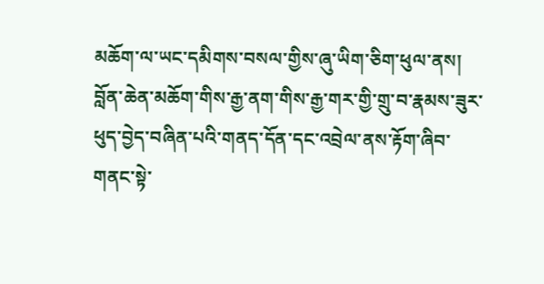མཆོག་ལ་ཡང་དམིགས་བསལ་གྱིས་ཞུ་ཡིག་ཅིག་ཕུལ་ནས། བློན་ཆེན་མཆོག་གིས་རྒྱ་ནག་གིས་རྒྱ་གར་གྱི་གྲུ་བ་རྣམས་ཟུར་ཕུད་བྱེད་བཞིན་པའི་གནད་དོན་དང་འབྲེལ་ནས་རྟོག་ཞིབ་གནང་སྟེ་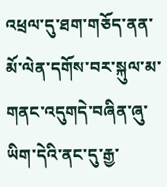འཕྲལ་དུ་ཐག་གཅོད་ནན་མོ་ལེན་དགོས་བར་སྐུལ་མ་གནང་འདུགདེ་བཞིན་ཞུ་ཡིག་དེའི་ནང་དུ་རྒྱ་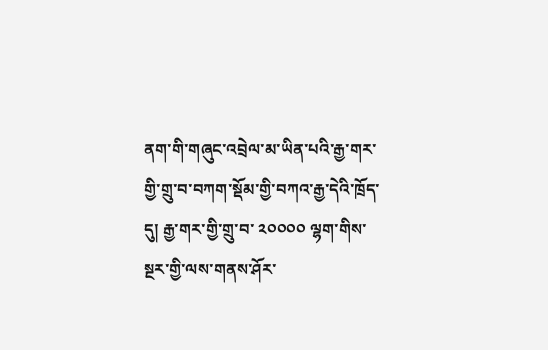ནག་གི་གཞུང་འབྲེལ་མ་ཡིན་པའི་རྒྱ་གར་གྱི་གྲུ་བ་བཀག་སྡོམ་གྱི་བཀའ་རྒྱ་དེའི་ཁྲོད་དུ། རྒྱ་གར་གྱི་གྲུ་བ་ ༢༠༠༠༠ ལྷག་གིས་སྔར་གྱི་ལས་གནས་ཤོར་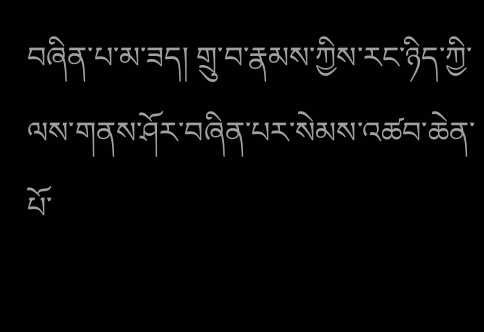བཞིན་པ་མ་ཟད། གྲུ་བ་རྣམས་ཀྱིས་རང་ཉིད་ཀྱི་ལས་གནས་ཤོར་བཞིན་པར་སེམས་འཚབ་ཆེན་པོ་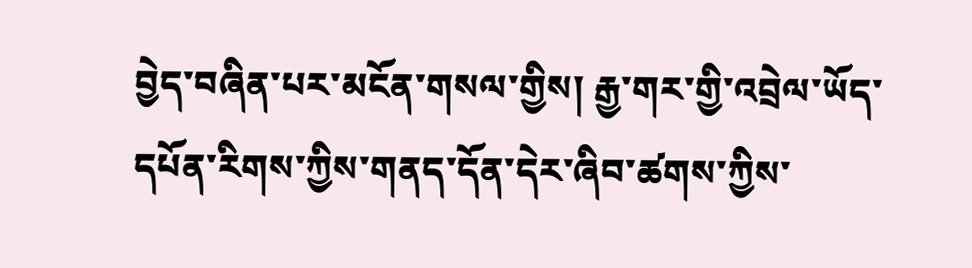བྱེད་བཞིན་པར་མངོན་གསལ་གྱིས། རྒྱ་གར་གྱི་འབྲེལ་ཡོད་དཔོན་རིགས་ཀྱིས་གནད་དོན་དེར་ཞིབ་ཚགས་ཀྱིས་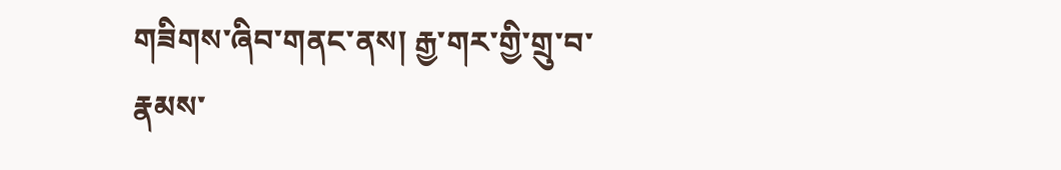གཟིགས་ཞིབ་གནང་ནས། རྒྱ་གར་གྱི་གྲུ་བ་རྣམས་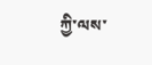ཀྱི་ལས་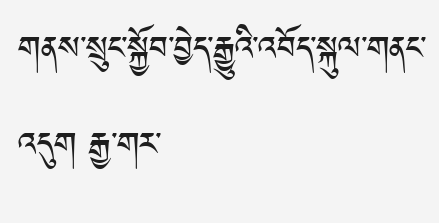གནས་སྲུང་སྐྱོབ་བྱེད་རྒྱུའི་འབོད་སྐུལ་གནང་འདུག རྒྱ་གར་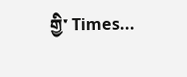གྱི་ Times...